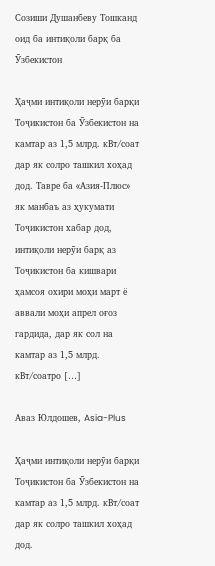Созиши Душанбеву Тошканд оид ба интиқоли барқ ба Ӯзбекистон

Ҳаҷми интиқоли нерӯи барқи Тоҷикистон ба Ӯзбекистон на камтар аз 1,5 млрд. кВт/соат дар як солро ташкил хоҳад дод. Тавре ба «Азия-Плюс» як манбаъ аз ҳукумати Тоҷикистон хабар дод, интиқоли нерӯи барқ аз Тоҷикистон ба кишвари ҳамсоя охири моҳи март ё аввали моҳи апрел оғоз гардида, дар як сол на камтар аз 1,5 млрд. кВт/соатро […]

Аваз Юлдошев, Asia-Plus

Ҳаҷми интиқоли нерӯи барқи Тоҷикистон ба Ӯзбекистон на камтар аз 1,5 млрд. кВт/соат дар як солро ташкил хоҳад дод.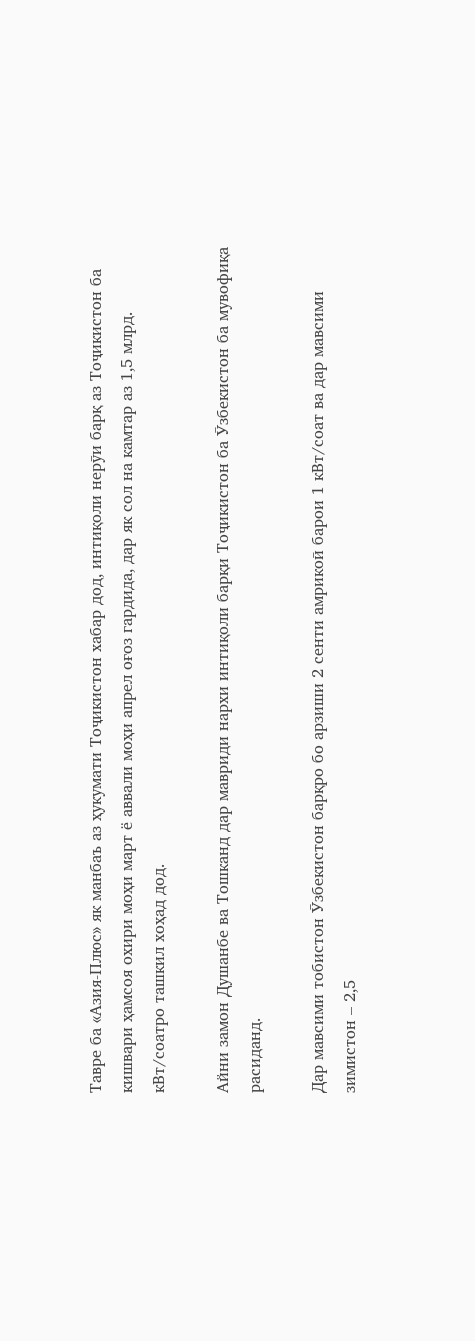Тавре ба «Азия-Плюс» як манбаъ аз ҳукумати Тоҷикистон хабар дод, интиқоли нерӯи барқ аз Тоҷикистон ба кишвари ҳамсоя охири моҳи март ё аввали моҳи апрел оғоз гардида, дар як сол на камтар аз 1,5 млрд. кВт/соатро ташкил хоҳад дод.

Айни замон Душанбе ва Тошканд дар мавриди нархи интиқоли барқи Тоҷикистон ба Ӯзбекистон ба мувофиқа расиданд.

Дар мавсими тобистон Ӯзбекистон барқро бо арзиши 2 сенти амрикоӣ барои 1 кВт/соат ва дар мавсими зимистон – 2,5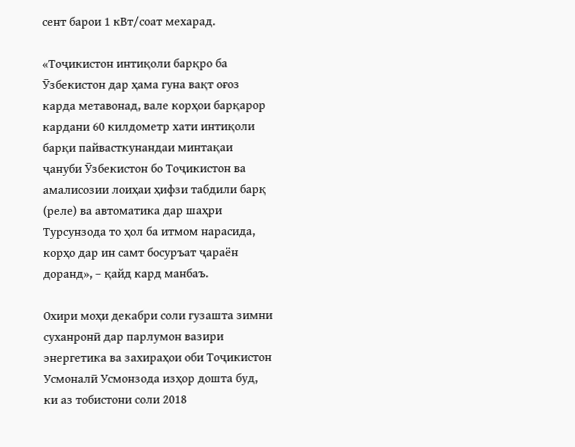сент барои 1 кВт/соат мехарад.

«Тоҷикистон интиқоли барқро ба Ӯзбекистон дар ҳама гуна вақт оғоз карда метавонад, вале корҳои барқарор кардани 60 килдометр хати интиқоли барқи пайвасткунандаи минтақаи ҷануби Ӯзбекистон бо Тоҷикистон ва амалисозии лоиҳаи ҳифзи табдили барқ (реле) ва автоматика дар шаҳри Турсунзода то ҳол ба итмом нарасида, корҳо дар ин самт босуръат ҷараён доранд», – қайд кард манбаъ.

Охири моҳи декабри соли гузашта зимни суханронӣ дар парлумон вазири энергетика ва захираҳои оби Тоҷикистон Усмоналӣ Усмонзода изҳор дошта буд, ки аз тобистони соли 2018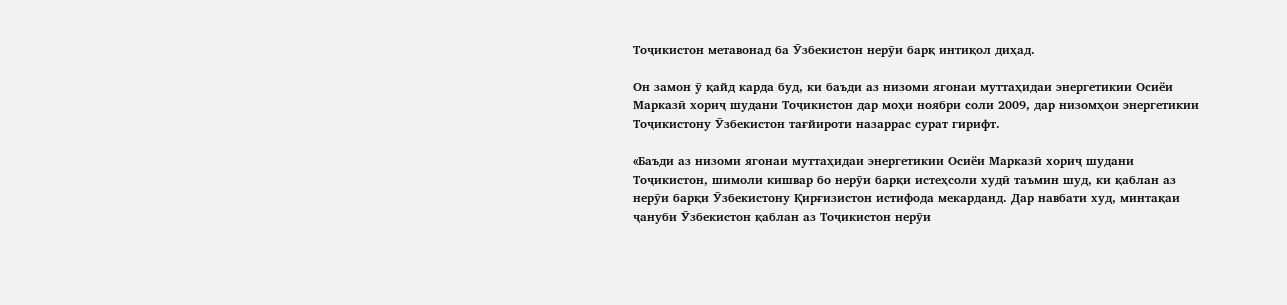Тоҷикистон метавонад ба Ӯзбекистон нерӯи барқ интиқол диҳад.

Он замон ӯ қайд карда буд, ки баъди аз низоми ягонаи муттаҳидаи энергетикии Осиёи Марказӣ хориҷ шудани Тоҷикистон дар моҳи ноябри соли 2009, дар низомҳои энергетикии Тоҷикистону Ӯзбекистон тағйироти назаррас сурат гирифт.

«Баъди аз низоми ягонаи муттаҳидаи энергетикии Осиёи Марказӣ хориҷ шудани Тоҷикистон, шимоли кишвар бо нерӯи барқи истеҳсоли худӣ таъмин шуд, ки қаблан аз нерӯи барқи Ӯзбекистону Қирғизистон истифода мекарданд. Дар навбати худ, минтақаи ҷануби Ӯзбекистон қаблан аз Тоҷикистон нерӯи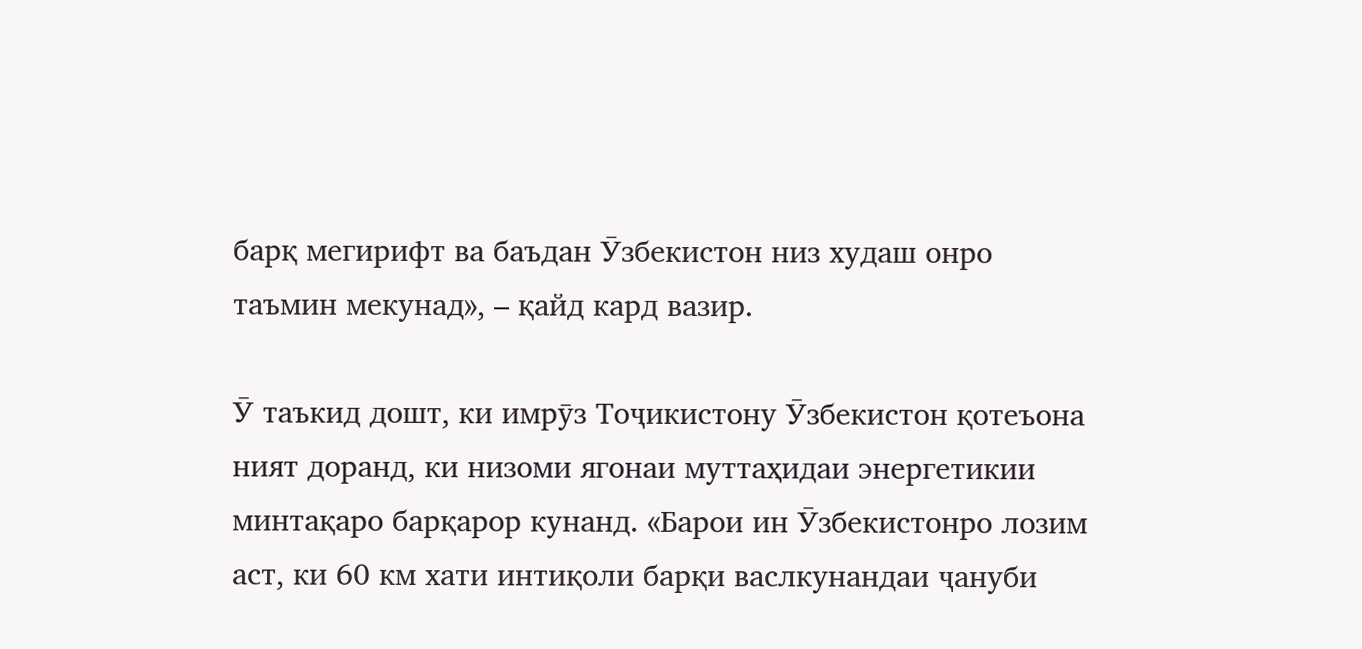барқ мегирифт ва баъдан Ӯзбекистон низ худаш онро таъмин мекунад», – қайд кард вазир.

Ӯ таъкид дошт, ки имрӯз Тоҷикистону Ӯзбекистон қотеъона ният доранд, ки низоми ягонаи муттаҳидаи энергетикии минтақаро барқарор кунанд. «Барои ин Ӯзбекистонро лозим аст, ки 60 км хати интиқоли барқи васлкунандаи ҷануби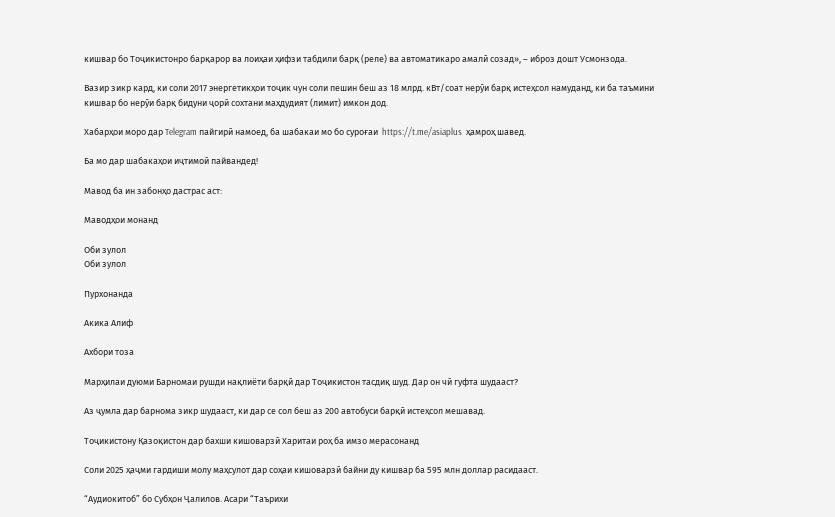кишвар бо Тоҷикистонро барқарор ва лоиҳаи ҳифзи табдили барқ (реле) ва автоматикаро амалӣ созад», – иброз дошт Усмонзода.

Вазир зикр кард, ки соли 2017 энергетикҳои тоҷик чун соли пешин беш аз 18 млрд. кВт/соат нерӯи барқ истеҳсол намуданд, ки ба таъмини кишвар бо нерӯи барқ бидуни ҷорӣ сохтани маҳдудият (лимит) имкон дод.

Хабарҳои моро дар Telegram пайгирӣ намоед, ба шабакаи мо бо суроғаи  https://t.me/asiaplus  ҳамроҳ шавед.

Ба мо дар шабакаҳои иҷтимоӣ пайвандед!

Мавод ба ин забонҳо дастрас аст:

Маводҳои монанд

Оби зулол
Оби зулол

Пурхонанда

Акика Алиф

Ахбори тоза

Марҳилаи дуюми Барномаи рушди нақлиёти барқӣ дар Тоҷикистон тасдиқ шуд. Дар он чӣ гуфта шудааст?

Аз ҷумла дар барнома зикр шудааст, ки дар се сол беш аз 200 автобуси барқӣ истеҳсол мешавад.

Тоҷикистону Қазоқистон дар бахши кишоварзӣ Харитаи роҳ ба имзо мерасонанд

Соли 2025 ҳаҷми гардиши молу маҳсулот дар соҳаи кишоварзӣ байни ду кишвар ба 595 млн доллар расидааст.

“Аудиокитоб” бо Субҳон Ҷалилов. Асари “Таърихи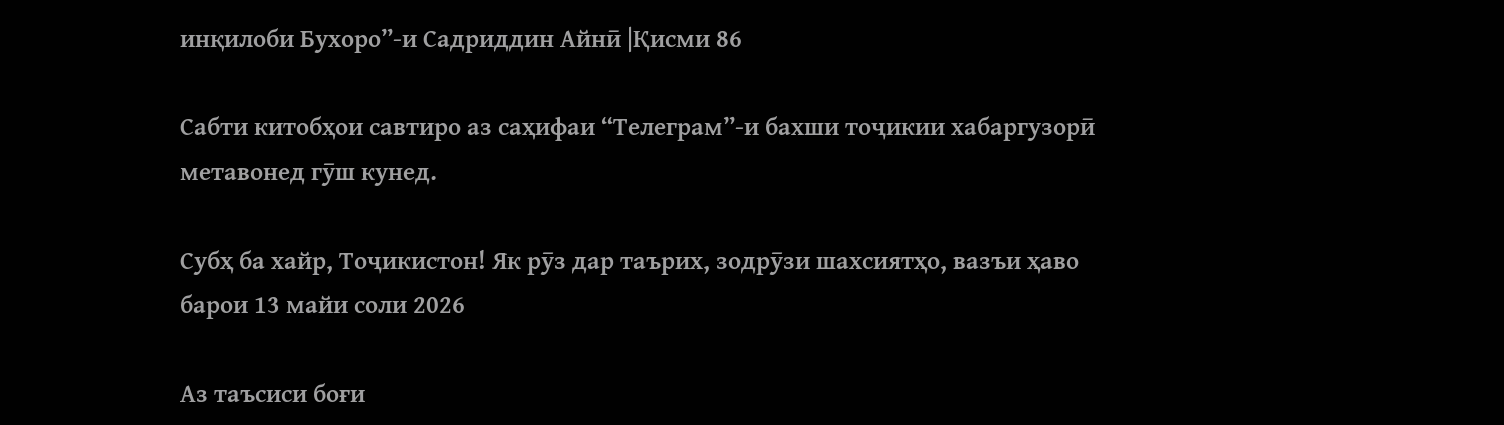инқилоби Бухоро”-и Садриддин Айнӣ |Қисми 86

Cабти китобҳои савтиро аз саҳифаи “Телеграм”-и бахши тоҷикии хабаргузорӣ метавонед гӯш кунед.

Субҳ ба хайр, Тоҷикистон! Як рӯз дар таърих, зодрӯзи шахсиятҳо, вазъи ҳаво барои 13 майи соли 2026

Аз таъсиси боғи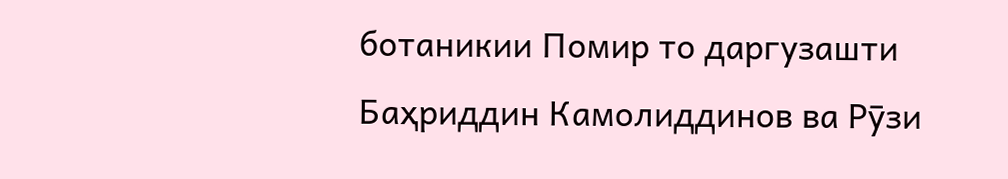ботаникии Помир то даргузашти Баҳриддин Камолиддинов ва Рӯзи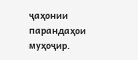ҷаҳонии парандаҳои муҳоҷир.